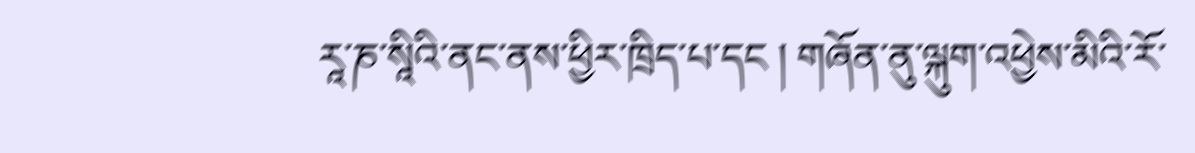རཱ་ཎ་སཱིའི་ནང་ནས་ཕྱིར་ཁྲིད་པ་དང ། གཞོན་ནུ་ལྐུག་འཕྱེས་མིའི་རོ་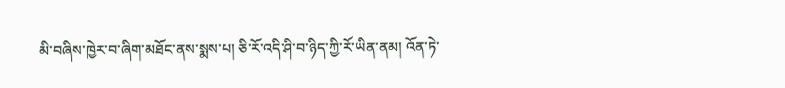མི་བཞིས་ཁྱེར་བ་ཞིག་མཐོང་ནས་སྨས་པ། ཅི་རོ་འདི་ཤི་བ་ཉིད་ཀྱི་རོ་ཡིན་ནམ། འོན་ཏེ་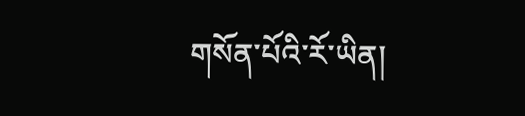གསོན་པོའི་རོ་ཡིན།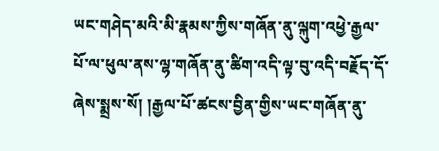ཡང་གཤེད་མའི་མི་རྣམས་ཀྱིས་གཞོན་ནུ་ལྐུག་འཕྱེ་རྒྱལ་པོ་ལ་ཕུལ་ནས་ལྷ་གཞོན་ནུ་ཚིག་འདི་ལྟ་བུ་འདི་བརྗོད་དོ་ཞེས་སྨྲས་སོ། །རྒྱལ་པོ་ཚངས་བྱིན་གྱིས་ཡང་གཞོན་ནུ་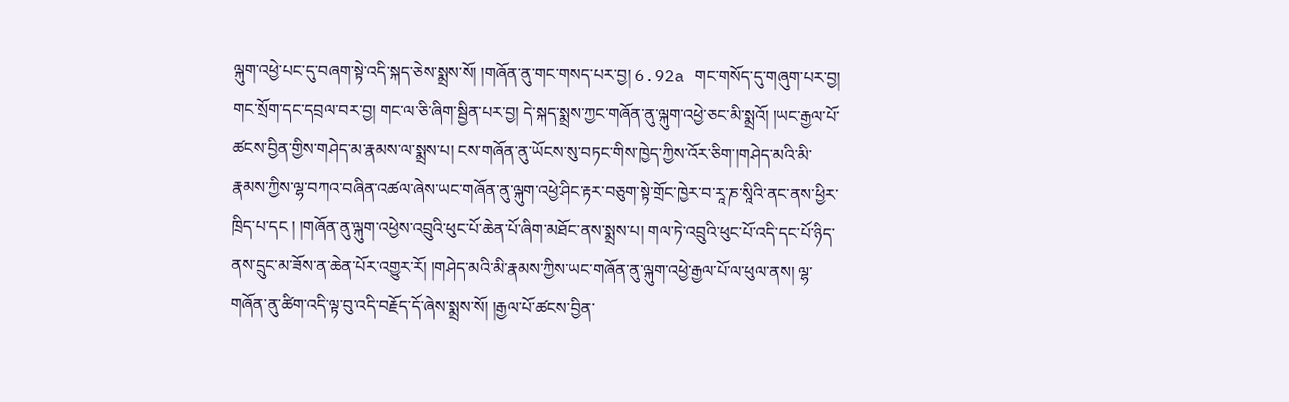ལྐུག་འཕྱེ་པང་དུ་བཞག་སྟེ་འདི་སྐད་ཅེས་སྨྲས་སོ། །གཞོན་ནུ་གང་གསད་པར་བྱ། 6.92a གང་གསོད་དུ་གཞུག་པར་བྱ། གང་སྲོག་དང་དབྲལ་བར་བྱ། གང་ལ་ཅི་ཞིག་སྦྱིན་པར་བྱ། དེ་སྐད་སྨྲས་ཀྱང་གཞོན་ནུ་ལྐུག་འཕྱེ་ཅང་མི་སྨྲའོ། །ཡང་རྒྱལ་པོ་ཚངས་བྱིན་གྱིས་གཤེད་མ་རྣམས་ལ་སྨྲས་པ། ངས་གཞོན་ནུ་ཡོངས་སུ་བཏང་གིས་ཁྱེད་ཀྱིས་འོར་ཅིག་།གཤེད་མའི་མི་རྣམས་ཀྱིས་ལྷ་བཀའ་བཞིན་འཚལ་ཞེས་ཡང་གཞོན་ནུ་ལྐུག་འཕྱེ་ཤིང་རྟར་བཅུག་སྟེ་གྲོང་ཁྱེར་བ་རཱ་ཎ་སཱིའི་ནང་ནས་ཕྱིར་ཁྲིད་པ་དང ། །གཞོན་ནུ་ལྐུག་འཕྱེས་འབྲུའི་ཕུང་པོ་ཆེན་པོ་ཞིག་མཐོང་ནས་སྨྲས་པ། གལ་ཏེ་འབྲུའི་ཕུང་པོ་འདི་དང་པོ་ཉིད་ནས་དྲུང་མ་ཟོས་ན་ཆེན་པོར་འགྱུར་རོ། །གཤེད་མའི་མི་རྣམས་ཀྱིས་ཡང་གཞོན་ནུ་ལྐུག་འཕྱེ་རྒྱལ་པོ་ལ་ཕུལ་ནས། ལྷ་གཞོན་ནུ་ཚིག་འདི་ལྟ་བུ་འདི་བརྗོད་དོ་ཞེས་སྨྲས་སོ། །རྒྱལ་པོ་ཚངས་བྱིན་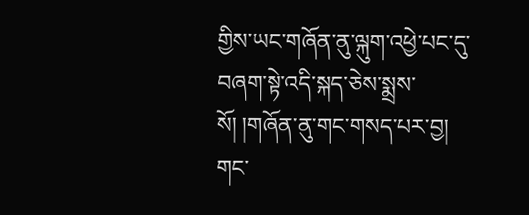གྱིས་ཡང་གཞོན་ནུ་ལྐུག་འཕྱེ་པང་དུ་བཞག་སྟེ་འདི་སྐད་ཅེས་སྨྲས་སོ། །གཞོན་ནུ་གང་གསད་པར་བྱ། གང་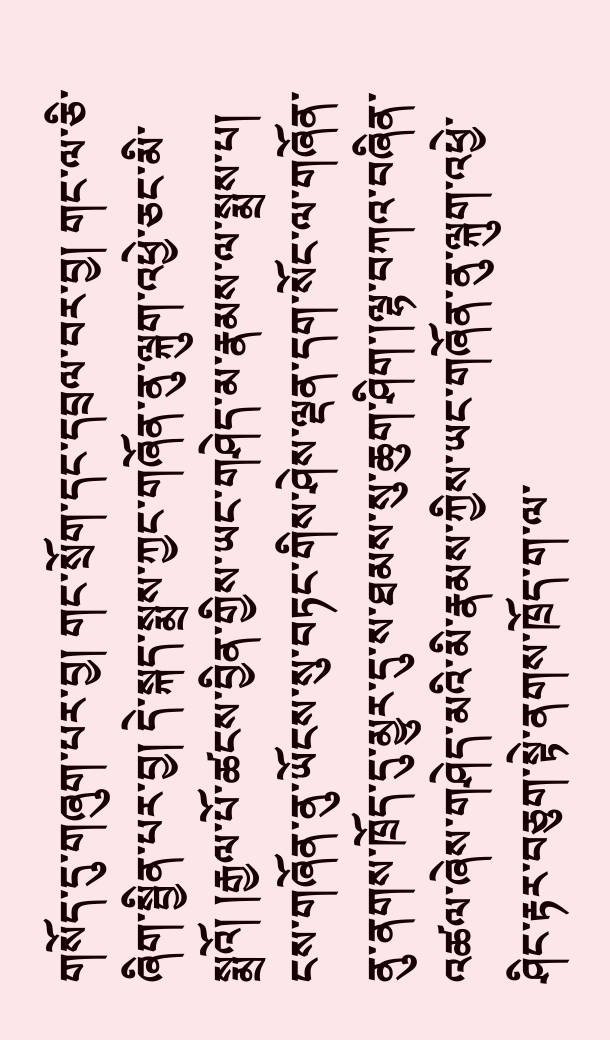གསོད་དུ་གཞུག་པར་བྱ། གང་སྲོག་དང་དབྲལ་བར་བྱ། གང་ལ་ཅི་ཞིག་སྦྱིན་པར་བྱ། དེ་སྐད་སྨྲས་ཀྱང་གཞོན་ནུ་ལྐུག་འཕྱེ་ཅང་མི་སྨྲའོ། །རྒྱལ་པོ་ཚངས་བྱིན་གྱིས་ཡང་གཤེད་མ་རྣམས་ལ་སྨྲས་པ། ངས་གཞོན་ནུ་ཡོངས་སུ་བཏང་གིས་ཤེས་ལྡན་དག་སོང་ལ་གཞོན་ནུ་ནགས་ཁྲོད་དུ་མྱུར་དུ་ས་ཐམས་སུ་ཆུག་ཤིག་།ལྷ་བཀའ་བཞིན་འཚལ་ཞེས་གཤེད་མའི་མི་རྣམས་ཀྱིས་ཡང་གཞོན་ནུ་ལྐུག་འཕྱེ་ཤིང་རྟར་བཅུག་སྟེ་ནགས་ཁྲོད་ག་ལ་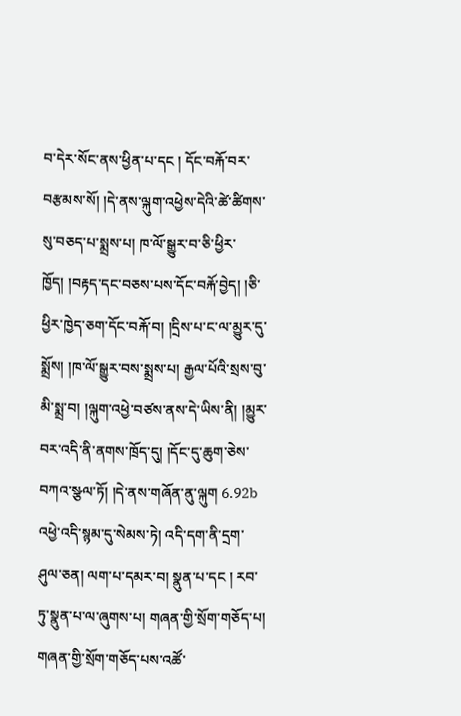བ་དེར་སོང་ནས་ཕྱིན་པ་དང ། དོང་བརྐོ་བར་བརྩམས་སོ། །དེ་ནས་ལྐུག་འཕྱེས་དེའི་ཚེ་ཚིགས་སུ་བཅད་པ་སྨྲས་པ། ཁ་ལོ་སྒྱུར་བ་ཅི་ཕྱིར་ཁྱོད། །བརྟད་དང་བཅས་པས་དོང་བརྐོ་བྱེད། །ཅི་ཕྱིར་ཁྱེད་ཅག་དོང་བརྐོ་བ། །དྲིས་པ་ང་ལ་མྱུར་དུ་སྨྲོས། །ཁ་ལོ་སྒྱུར་བས་སྨྲས་པ། རྒྱལ་པོའི་སྲས་བུ་མི་སྨྲ་བ། །ལྐུག་འཕྱེ་བཙས་ནས་དེ་ཡིས་ནི། །མྱུར་བར་འདི་ནི་ནགས་ཁྲོད་དུ། །དོང་དུ་ཆུག་ཅེས་བཀའ་སྩལ་ཏོ། །དེ་ནས་གཞོན་ནུ་ལྐུག 6.92b འཕྱེ་འདི་སྙམ་དུ་སེམས་ཏེ། འདི་དག་ནི་དྲག་ཤུལ་ཅན། ལག་པ་དམར་བ། སྣུན་པ་དང ། རབ་ཏུ་སྣུན་པ་ལ་ཞུགས་པ། གཞན་གྱི་སྲོག་གཅོད་པ། གཞན་གྱི་སྲོག་གཅོད་པས་འཚོ་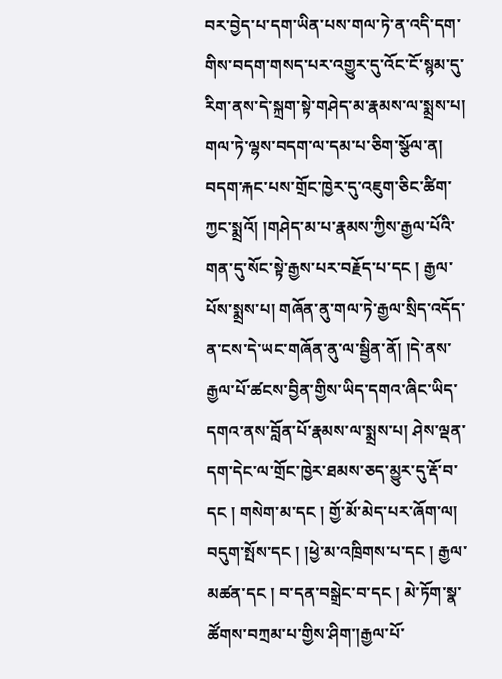བར་བྱེད་པ་དག་ཡིན་པས་གལ་ཏེ་ན་འདི་དག་གིས་བདག་གསད་པར་འགྱུར་དུ་འོང་ངོ་སྙམ་དུ་རིག་ནས་དེ་སྐྲག་སྟེ་གཤེད་མ་རྣམས་ལ་སྨྲས་པ། གལ་ཏེ་ལྷས་བདག་ལ་དམ་པ་ཅིག་སྩོལ་ན། བདག་རྐང་པས་གྲོང་ཁྱེར་དུ་འཇུག་ཅིང་ཚིག་ཀྱང་སྨྲའོ། །གཤེད་མ་པ་རྣམས་ཀྱིས་རྒྱལ་པོའི་གན་དུ་སོང་སྟེ་རྒྱས་པར་བརྗོད་པ་དང ། རྒྱལ་པོས་སྨྲས་པ། གཞོན་ནུ་གལ་ཏེ་རྒྱལ་སྲིད་འདོད་ན་ངས་དེ་ཡང་གཞོན་ནུ་ལ་སྦྱིན་ནོ། །དེ་ནས་རྒྱལ་པོ་ཚངས་བྱིན་གྱིས་ཡིད་དགའ་ཞིང་ཡིད་དགའ་ནས་བློན་པོ་རྣམས་ལ་སྨྲས་པ། ཤེས་ལྡན་དག་དེང་ལ་གྲོང་ཁྱེར་ཐམས་ཅད་མྱུར་དུ་རྡོ་བ་དང ། གསེག་མ་དང ། གྱོ་མོ་མེད་པར་ཞོག་ལ། བདུག་སྤོས་དང ། །ཕྱེ་མ་འཁྲིགས་པ་དང ། རྒྱལ་མཚན་དང ། བ་དན་བསྒྲེང་བ་དང ། མེ་ཏོག་སྣ་ཚོགས་བཀྲམ་པ་གྱིས་ཤིག་།རྒྱལ་པོ་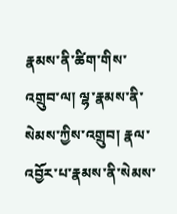རྣམས་ནི་ཚིག་གིས་འགྲུབ་ལ། ལྷ་རྣམས་ནི་སེམས་ཀྱིས་འགྲུབ། རྣལ་འབྱོར་པ་རྣམས་ནི་སེམས་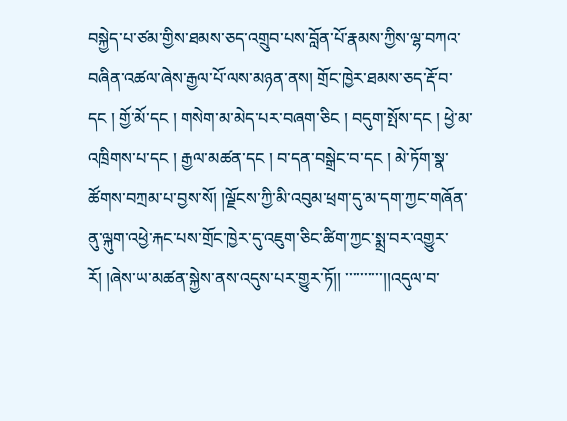བསྐྱེད་པ་ཙམ་གྱིས་ཐམས་ཅད་འགྲུབ་པས་བློན་པོ་རྣམས་ཀྱིས་ལྷ་བཀའ་བཞིན་འཚལ་ཞེས་རྒྱལ་པོ་ལས་མཉན་ནས། གྲོང་ཁྱེར་ཐམས་ཅད་རྡོ་བ་དང ། གྱོ་མོ་དང ། གསེག་མ་མེད་པར་བཞག་ཅིང ། བདུག་སྤོས་དང ། ཕྱེ་མ་འཁྲིགས་པ་དང ། རྒྱལ་མཚན་དང ། བ་དན་བསྒྲེང་བ་དང ། མེ་ཏོག་སྣ་ཚོགས་བཀྲམ་པ་བྱས་སོ། །ལྗོངས་ཀྱི་མི་འབུམ་ཕྲག་དུ་མ་དག་ཀྱང་གཞོན་ནུ་ལྐུག་འཕྱེ་རྐང་པས་གྲོང་ཁྱེར་དུ་འཇུག་ཅིང་ཚིག་ཀྱང་སྨྲ་བར་འགྱུར་རོ། །ཞེས་ཡ་མཚན་སྐྱེས་ནས་འདུས་པར་གྱུར་ཏོ།། ་་་་་་་་་་།།འདུལ་བ་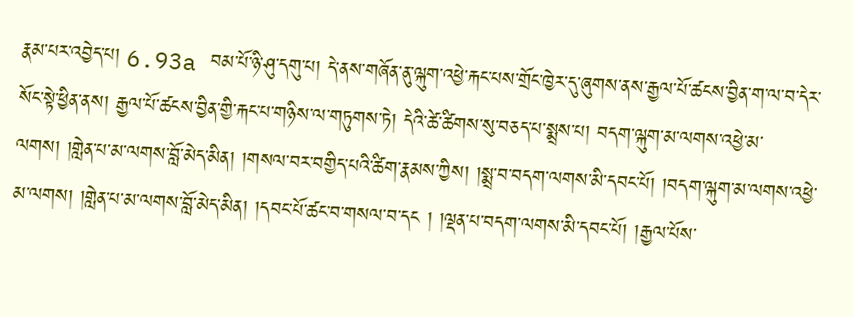རྣམ་པར་འབྱེད་པ། 6.93a བམ་པོ་ཉི་ཤུ་དགུ་པ། དེ་ནས་གཞོན་ནུ་ལྐུག་འཕྱེ་རྐང་པས་གྲོང་ཁྱེར་དུ་ཞུགས་ནས་རྒྱལ་པོ་ཚངས་བྱིན་ག་ལ་བ་དེར་སོང་སྟེ་ཕྱིན་ནས། རྒྱལ་པོ་ཚངས་བྱིན་གྱི་རྐང་པ་གཉིས་ལ་གཏུགས་ཏེ། དེའི་ཚེ་ཚིགས་སུ་བཅད་པ་སྨྲས་པ། བདག་ལྐུག་མ་ལགས་འཕྱེ་མ་ལགས། །གླེན་པ་མ་ལགས་བློ་མེད་མིན། །གསལ་བར་བགྱིད་པའི་ཚིག་རྣམས་ཀྱིས། །སྨྲ་བ་བདག་ལགས་མི་དབང་པོ། །བདག་ལྐུག་མ་ལགས་འཕྱེ་མ་ལགས། །གླེན་པ་མ་ལགས་བློ་མེད་མིན། །དབང་པོ་ཚང་བ་གསལ་བ་དང ། །ལྡན་པ་བདག་ལགས་མི་དབང་པོ། །རྒྱལ་པོས་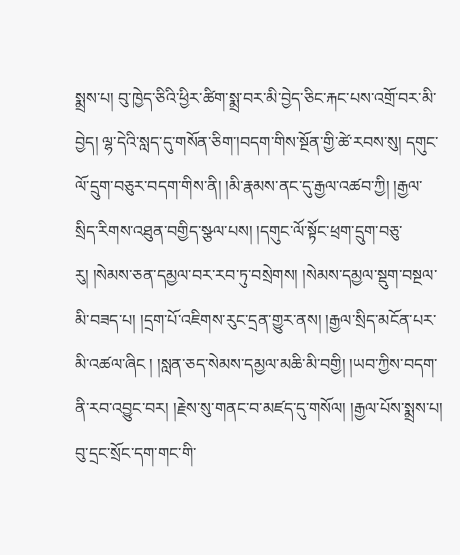སྨྲས་པ། བུ་ཁྱེད་ཅིའི་ཕྱིར་ཚིག་སྨྲ་བར་མི་བྱེད་ཅིང་རྐང་པས་འགྲོ་བར་མི་བྱེད། ལྷ་དེའི་སླད་དུ་གསོན་ཅིག་།བདག་གིས་སྔོན་གྱི་ཚེ་རབས་སུ། དགུང་ལོ་དྲུག་བཅུར་བདག་གིས་ནི། །མི་རྣམས་ནང་དུ་རྒྱལ་འཚབ་ཀྱི། །རྒྱལ་སྲིད་རིགས་འཐུན་བགྱིད་སྩལ་པས། །དགུང་ལོ་སྟོང་ཕྲག་དྲུག་བཅུ་རུ། །སེམས་ཅན་དམྱལ་བར་རབ་ཏུ་བསྲེགས། །སེམས་དམྱལ་སྡུག་བསྔལ་མི་བཟད་པ། །དྲག་པོ་འཇིགས་རུང་དྲན་གྱུར་ནས། །རྒྱལ་སྲིད་མངོན་པར་མི་འཚལ་ཞིང ། །སླན་ཅད་སེམས་དམྱལ་མཆི་མི་བགྱི། །ཡབ་ཀྱིས་བདག་ནི་རབ་འབྱུང་བར། །རྗེས་སུ་གནང་བ་མཛད་དུ་གསོལ། །རྒྱལ་པོས་སྨྲས་པ། བུ་དྲང་སྲོང་དག་གང་གི་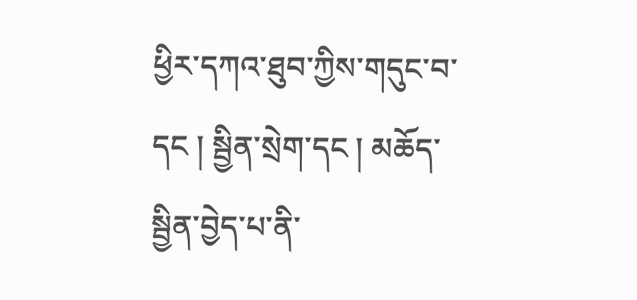ཕྱིར་དཀའ་ཐུབ་ཀྱིས་གདུང་བ་དང ། སྦྱིན་སྲེག་དང ། མཆོད་སྦྱིན་བྱེད་པ་ནི་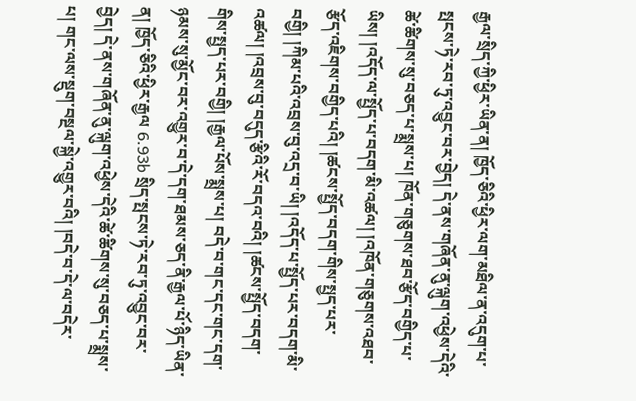རྒྱལ་སྲིད་ཀྱི་ཕྱིར་ཡིན་ན། ཁྱོད་ཅིའི་ཕྱིར་ལག་མཐིལ་ན་འདུག་པ་སྤངས་ཏེ་རབ་ཏུ་འབྱུང་བར་བྱེད། དེ་ནས་གཞོན་ནུ་ལྐུག་འཕྱེས་དེའི་ཚེ་ཚིགས་སུ་བཅད་པ་སྨྲས་པ། ཁོན་གཅུགས་ཐབ་རྩོད་བགྱིད་པ་ཡིས། །འདོད་ལ་སྤྱོད་པ་བདག་མི་འཚལ། །འཁོན་གཅུགས་འཐབ་རྩོད་འཇིགས་བགྱིད་པའི། །ཚངས་སྤྱོད་བདག་གིས་སྤྱད་པར་བགྱི། །ཀིམ་པའི་འབྲས་བུ་འདྲ་བ་ཡི། །འདོད་པ་སྤྱོད་པར་བདག་མི་འཚལ། །འབྲས་བུ་བདུད་རྩིའི་རོ་བདའ་བའི། །ཚངས་སྤྱོད་བདག་གིས་སྤྱད་པར་བགྱི། །རྒྱལ་པོས་སྨྲས་པ། བདེ་བ་གང་དང་གང་དག་ཉམས་སུ་མྱོང་བར་འགྱུར་བ་དེ་དག་ཐམས་ཅད་ནི་རྒྱལ་པོ་ཉིད་ཡིན་ན། ཁྱོད་ཅིའི་ཕྱིར་རྒྱལ 6.93b སྲིད་སྤངས་ཏེ་རབ་ཏུ་འབྱུང་བར་བྱེད། དེ་ནས་གཞོན་ནུ་ལྐུག་འཕྱེས་དེའི་ཚེ་ཚིགས་སུ་བཅད་པ་སྨྲས་པ། གང་ལས་སྡུག་བསྔལ་སྐྱེ་འགྱུར་བའི། །བདེ་བ་དེ་ལ་བདེར་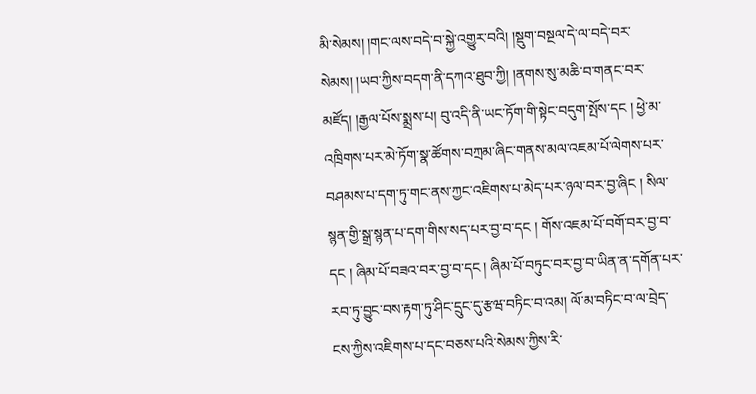མི་སེམས། །གང་ལས་བདེ་བ་སྐྱེ་འགྱུར་བའི། །སྡུག་བསྔལ་དེ་ལ་བདེ་བར་སེམས། །ཡབ་ཀྱིས་བདག་ནི་དཀའ་ཐུབ་ཀྱི། །ནགས་སུ་མཆི་བ་གནང་བར་མཛོད། །རྒྱལ་པོས་སྨྲས་པ། བུ་འདི་ནི་ཡང་ཏོག་གི་སྟེང་བདུག་སྤོས་དང ། ཕྱེ་མ་འཁྲིགས་པར་མེ་ཏོག་སྣ་ཚོགས་བཀྲམ་ཞིང་གནས་མལ་འཇམ་པོ་ལེགས་པར་བཤམས་པ་དག་ཏུ་གང་ནས་ཀྱང་འཇིགས་པ་མེད་པར་ཉལ་བར་བྱ་ཞིང ། སིལ་སྙན་གྱི་སྒྲ་སྙན་པ་དག་གིས་སད་པར་བྱ་བ་དང ། གོས་འཇམ་པོ་བགོ་བར་བྱ་བ་དང ། ཞིམ་པོ་བཟའ་བར་བྱ་བ་དང ། ཞིམ་པོ་བཏུང་བར་བྱ་བ་ཡིན་ན་དགོན་པར་རབ་ཏུ་བྱུང་བས་རྟག་ཏུ་ཤིང་དྲུང་དུ་རྩཝ་བཏིང་བ་འམ། ལོ་མ་བཏིང་བ་ལ་བྲེད་ངས་ཀྱིས་འཇིགས་པ་དང་བཅས་པའི་སེམས་ཀྱིས་རི་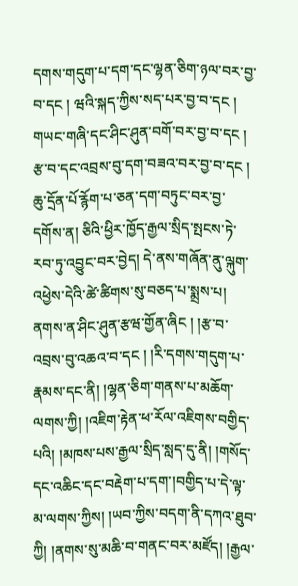དགས་གདུག་པ་དག་དང་ལྷན་ཅིག་ཉལ་བར་བྱ་བ་དང ། ཝའི་སྐད་ཀྱིས་སད་པར་བྱ་བ་དང ། གཡང་གཞི་དང་ཤིང་ཤུན་བགོ་བར་བྱ་བ་དང ། རྩ་བ་དང་འབྲས་བུ་དག་བཟའ་བར་བྱ་བ་དང ། ཆུ་དྲོན་པོ་རྙོག་པ་ཅན་དག་བཏུང་བར་བྱ་དགོས་ན། ཅིའི་ཕྱིར་ཁྱོད་རྒྱལ་སྲིད་སྤངས་ཏེ་རབ་ཏུ་འབྱུང་བར་བྱེད། དེ་ནས་གཞོན་ནུ་ལྐུག་འཕྱེས་དེའི་ཚེ་ཚིགས་སུ་བཅད་པ་སྨྲས་པ། ནགས་ན་ཤིང་ཤུན་རྩཝ་གྱོན་ཞིང ། །རྩ་བ་འབྲས་བུ་འཆའ་བ་དང ། །རི་དགས་གདུག་པ་རྣམས་དང་ནི། །ལྷན་ཅིག་གནས་པ་མཆོག་ལགས་ཀྱི། །འཇིག་རྟེན་ཕ་རོལ་འཇིགས་བགྱིད་པའི། །མཁས་པས་རྒྱལ་སྲིད་སླད་དུ་ནི། །གསོད་དང་འཆིང་དང་བརྡེག་པ་དག་།བགྱིད་པ་དེ་ལྟ་མ་ལགས་ཀྱིས། །ཡབ་ཀྱིས་བདག་ནི་དཀའ་ཐུབ་ཀྱི། །ནགས་སུ་མཆི་བ་གནང་བར་མཛོད། །རྒྱལ་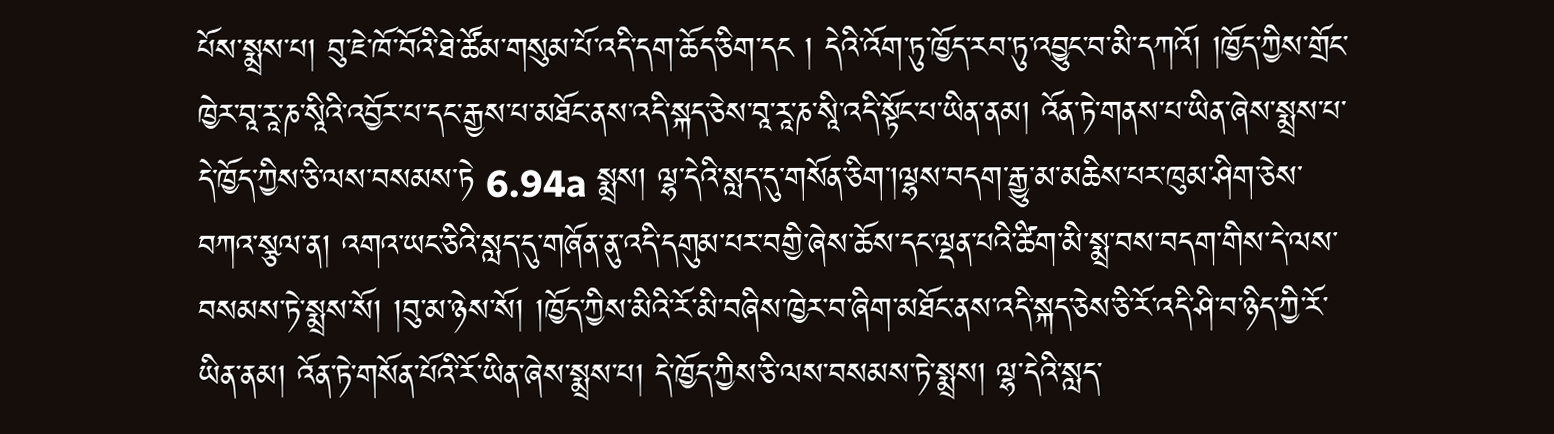པོས་སྨྲས་པ། བུ་ཇེ་ཁོ་བོའི་ཐེ་ཚོམ་གསུམ་པོ་འདི་དག་ཆོད་ཅིག་དང ། དེའི་འོག་ཏུ་ཁྱོད་རབ་ཏུ་འབྱུང་བ་མི་དཀའོ། །ཁྱོད་ཀྱིས་གྲོང་ཁྱེར་བཱ་རཱ་ཎ་སཱིའི་འབྱོར་པ་དང་རྒྱས་པ་མཐོང་ནས་འདི་སྐད་ཅེས་བཱ་རཱ་ཎ་སཱི་འདི་སྟོང་པ་ཡིན་ནམ། འོན་ཏེ་གནས་པ་ཡིན་ཞེས་སྨྲས་པ་དེ་ཁྱོད་ཀྱིས་ཅི་ལས་བསམས་ཏེ 6.94a སྨྲས། ལྷ་དེའི་སླད་དུ་གསོན་ཅིག་།ལྷས་བདག་རྒྱུ་མ་མཆིས་པར་ཁུམ་ཤིག་ཅེས་བཀའ་སྩལ་ན། འགའ་ཡང་ཅིའི་སླད་དུ་གཞོན་ནུ་འདི་དགུམ་པར་བགྱི་ཞེས་ཆོས་དང་ལྡན་པའི་ཚིག་མི་སྨྲ་བས་བདག་གིས་དེ་ལས་བསམས་ཏེ་སྨྲས་སོ། །བུ་མ་ཉེས་སོ། །ཁྱོད་ཀྱིས་མིའི་རོ་མི་བཞིས་ཁྱེར་བ་ཞིག་མཐོང་ནས་འདི་སྐད་ཅེས་ཅི་རོ་འདི་ཤི་བ་ཉིད་ཀྱི་རོ་ཡིན་ནམ། འོན་ཏེ་གསོན་པོའི་རོ་ཡིན་ཞེས་སྨྲས་པ། དེ་ཁྱོད་ཀྱིས་ཅི་ལས་བསམས་ཏེ་སྨྲས། ལྷ་དེའི་སླད་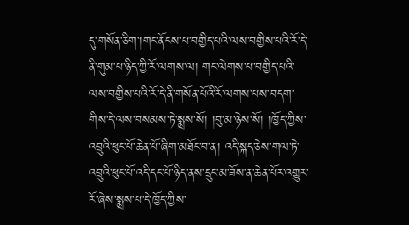དུ་གསོན་ཅིག་།གང་ནོངས་པ་བགྱིད་པའི་ལས་བགྱིས་པའི་རོ་དེ་ནི་གུམ་པ་ཉིད་ཀྱི་རོ་ལགས་ལ། གང་ལེགས་པ་བགྱིད་པའི་ལས་བགྱིས་པའི་རོ་དེ་ནི་གསོན་པོའི་རོ་ལགས་པས་བདག་གིས་དེ་ལས་བསམས་ཏེ་སྨྲས་སོ། །བུ་མ་ཉེས་སོ། །ཁྱོད་ཀྱིས་འབྲུའི་ཕུང་པོ་ཆེན་པོ་ཞིག་མཐོང་བ་ན། འདི་སྐད་ཅེས་གལ་ཏེ་འབྲུའི་ཕུང་པོ་འདི་དང་པོ་ཉིད་ནས་དྲུང་མ་ཟོས་ན་ཆེན་པོར་འགྱུར་རོ་ཞེས་སྨྲས་པ་དེ་ཁྱོད་ཀྱིས་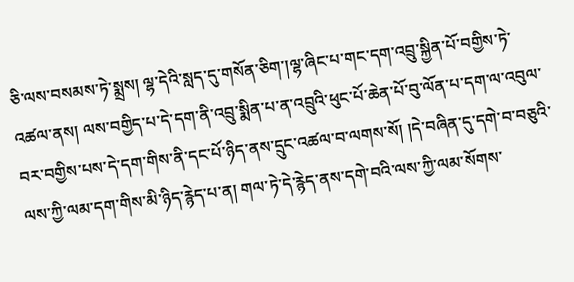ཅི་ལས་བསམས་ཏེ་སྨྲས། ལྷ་དེའི་སླད་དུ་གསོན་ཅིག་།ལྷ་ཞིང་པ་གང་དག་འབྲུ་སྐྱིན་པོ་བགྱིས་ཏེ་འཚལ་ནས། ལས་བགྱིད་པ་དེ་དག་ནི་འབྲུ་སྨིན་པ་ན་འབྲུའི་ཕུང་པོ་ཆེན་པོ་བུ་ལོན་པ་དག་ལ་འབུལ་བར་བགྱིས་པས་དེ་དག་གིས་ནི་དང་པོ་ཉིད་ནས་དྲུང་འཚལ་བ་ལགས་སོ། །དེ་བཞིན་དུ་དགེ་བ་བཅུའི་ལས་ཀྱི་ལམ་དག་གིས་མི་ཉིད་རྙེད་པ་ན། གལ་ཏེ་དེ་རྙེད་ནས་དགེ་བའི་ལས་ཀྱི་ལམ་སོགས་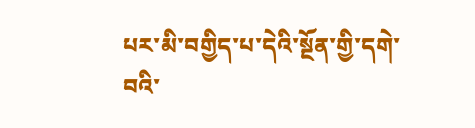པར་མི་བགྱིད་པ་དེའི་སྔོན་གྱི་དགེ་བའི་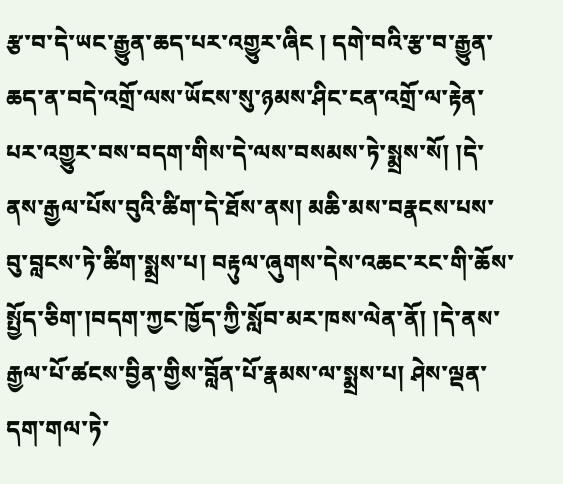རྩ་བ་དེ་ཡང་རྒྱུན་ཆད་པར་འགྱུར་ཞིང ། དགེ་བའི་རྩ་བ་རྒྱུན་ཆད་ན་བདེ་འགྲོ་ལས་ཡོངས་སུ་ཉམས་ཤིང་ངན་འགྲོ་ལ་རྟེན་པར་འགྱུར་བས་བདག་གིས་དེ་ལས་བསམས་ཏེ་སྨྲས་སོ། །དེ་ནས་རྒྱལ་པོས་བུའི་ཚིག་དེ་ཐོས་ནས། མཆི་མས་བརྣངས་པས་བུ་བླངས་ཏེ་ཚིག་སྨྲས་པ། བརྟུལ་ཞུགས་དེས་འཆང་རང་གི་ཆོས་སྤྱོད་ཅིག་།བདག་ཀྱང་ཁྱོད་ཀྱི་སློབ་མར་ཁས་ལེན་ནོ། །དེ་ནས་རྒྱལ་པོ་ཚངས་བྱིན་གྱིས་བློན་པོ་རྣམས་ལ་སྨྲས་པ། ཤེས་ལྡན་དག་གལ་ཏེ་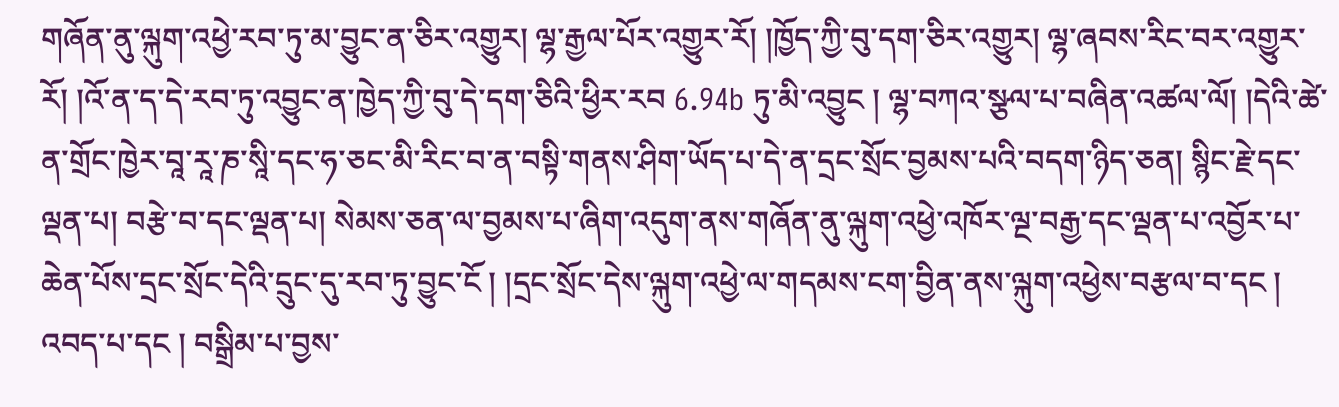གཞོན་ནུ་ལྐུག་འཕྱེ་རབ་ཏུ་མ་བྱུང་ན་ཅིར་འགྱུར། ལྷ་རྒྱལ་པོར་འགྱུར་རོ། །ཁྱོད་ཀྱི་བུ་དག་ཅིར་འགྱུར། ལྷ་ཞབས་རིང་བར་འགྱུར་རོ། །འོ་ན་ད་དེ་རབ་ཏུ་འབྱུང་ན་ཁྱེད་ཀྱི་བུ་དེ་དག་ཅིའི་ཕྱིར་རབ 6.94b ཏུ་མི་འབྱུང ། ལྷ་བཀའ་སྩལ་པ་བཞིན་འཚལ་ལོ། །དེའི་ཚེ་ན་གྲོང་ཁྱེར་བཱ་རཱ་ཎ་སཱི་དང་ཧ་ཅང་མི་རིང་བ་ན་བསྟི་གནས་ཤིག་ཡོད་པ་དེ་ན་དྲང་སྲོང་བྱམས་པའི་བདག་ཉིད་ཅན། སྙིང་རྗེ་དང་ལྡན་པ། བརྩེ་བ་དང་ལྡན་པ། སེམས་ཅན་ལ་བྱམས་པ་ཞིག་འདུག་ནས་གཞོན་ནུ་ལྐུག་འཕྱེ་འཁོར་ལྔ་བརྒྱ་དང་ལྡན་པ་འབྱོར་པ་ཆེན་པོས་དྲང་སྲོང་དེའི་དྲུང་དུ་རབ་ཏུ་བྱུང་ངོ ། །དྲང་སྲོང་དེས་ལྐུག་འཕྱེ་ལ་གདམས་ངག་བྱིན་ནས་ལྐུག་འཕྱེས་བརྩལ་བ་དང ། འབད་པ་དང ། བསྒྲིམ་པ་བྱས་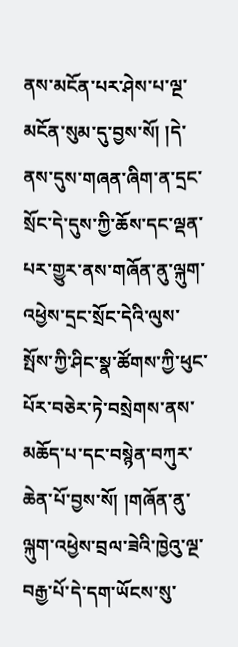ནས་མངོན་པར་ཤེས་པ་ལྔ་མངོན་སུམ་དུ་བྱས་སོ། །དེ་ནས་དུས་གཞན་ཞིག་ན་དྲང་སྲོང་དེ་དུས་ཀྱི་ཆོས་དང་ལྡན་པར་གྱུར་ནས་གཞོན་ནུ་ལྐུག་འཕྱེས་དྲང་སྲོང་དེའི་ལུས་སྤོས་ཀྱི་ཤིང་སྣ་ཚོགས་ཀྱི་ཕུང་པོར་བཅེར་ཏེ་བསྲེགས་ནས་མཆོད་པ་དང་བསྙེན་བཀུར་ཆེན་པོ་བྱས་སོ། །གཞོན་ནུ་ལྐུག་འཕྱེས་བྲལ་ཟེའི་ཁྱེའུ་ལྔ་བརྒྱ་པོ་དེ་དག་ཡོངས་སུ་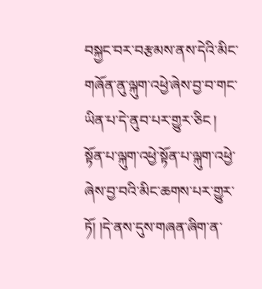བསྐྱང་བར་བརྩམས་ནས་དེའི་མིང་གཞོན་ནུ་ལྐུག་འཕྱེ་ཞེས་བྱ་བ་གང་ཡིན་པ་དེ་ནུབ་པར་གྱུར་ཅིང ། སྟོན་པ་ལྐུག་འཕྱེ་སྟོན་པ་ལྐུག་འཕྱེ་ཞེས་བྱ་བའི་མིང་ཆགས་པར་གྱུར་ཏོ། །དེ་ནས་དུས་གཞན་ཞིག་ན་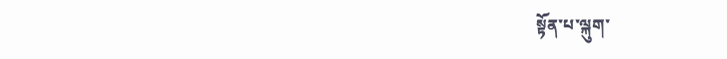སྟོན་པ་ལྐུག་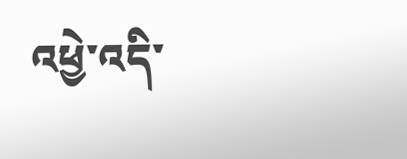འཕྱེ་འདི་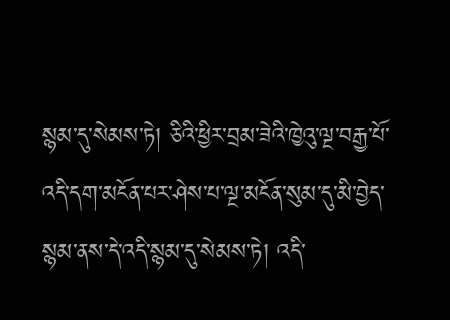སྙམ་དུ་སེམས་ཏེ། ཅིའི་ཕྱིར་བྲམ་ཟེའི་ཁྱེའུ་ལྔ་བརྒྱ་པོ་འདི་དག་མངོན་པར་ཤེས་པ་ལྔ་མངོན་སུམ་དུ་མི་བྱེད་སྙམ་ནས་དེ་འདི་སྙམ་དུ་སེམས་ཏེ། འདི་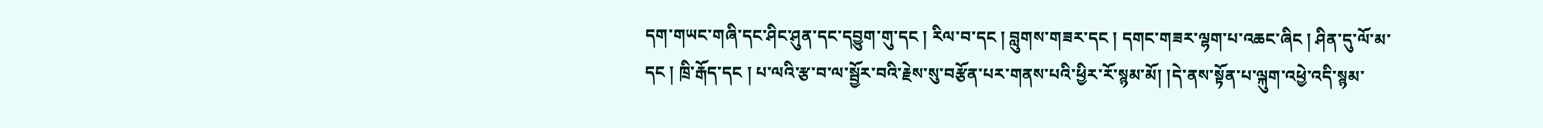དག་གཡང་གཞི་དང་ཤིང་ཤུན་དང་དབྱུག་གུ་དང ། རིལ་བ་དང ། བླུགས་གཟར་དང ། དགང་གཟར་ལྷག་པ་འཆང་ཞིང ། ཤིན་དུ་ལོ་མ་དང ། ཁྲི་རྒོད་དང ། པ་ལའི་རྩ་བ་ལ་སྦྱོར་བའི་རྗེས་སུ་བརྩོན་པར་གནས་པའི་ཕྱིར་རོ་སྙམ་མོ། །དེ་ནས་སྟོན་པ་ལྐུག་འཕྱེ་འདི་སྙམ་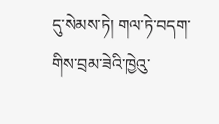དུ་སེམས་ཏེ། གལ་ཏེ་བདག་གིས་བྲམ་ཟེའི་ཁྱེའུ་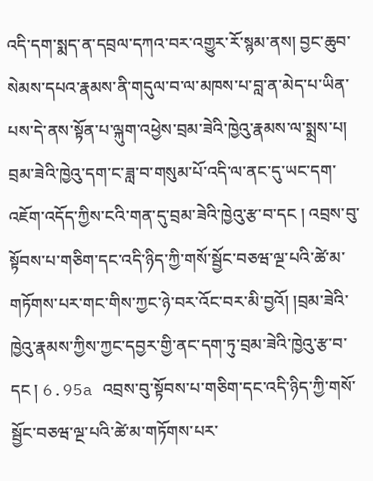འདི་དག་སྨད་ན་དབྲལ་དཀའ་བར་འགྱུར་རོ་སྙམ་ནས། བྱང་ཆུབ་སེམས་དཔའ་རྣམས་ནི་གདུལ་བ་ལ་མཁས་པ་བླ་ན་མེད་པ་ཡིན་པས་དེ་ནས་སྟོན་པ་ལྐུག་འཕྱེས་བྲམ་ཟེའི་ཁྱེའུ་རྣམས་ལ་སྨྲས་པ། བྲམ་ཟེའི་ཁྱེའུ་དག་ང་ཟླ་བ་གསུམ་པོ་འདི་ལ་ནང་དུ་ཡང་དག་འཇོག་འདོད་ཀྱིས་ངའི་གན་དུ་བྲམ་ཟེའི་ཁྱེའུ་རྩ་བ་དང ། འབྲས་བུ་སྟོབས་པ་གཅིག་དང་འདི་ཉིད་ཀྱི་གསོ་སྦྱོང་བཅཝ་ལྔ་པའི་ཚེ་མ་གཏོགས་པར་གང་གིས་ཀྱང་ཉེ་བར་འོང་བར་མི་བྱའོ། །བྲམ་ཟེའི་ཁྱེའུ་རྣམས་ཀྱིས་ཀྱང་དབྱར་གྱི་ནང་དག་ཏུ་བྲམ་ཟེའི་ཁྱེའུ་རྩ་བ་དང ། 6.95a འབྲས་བུ་སྟོབས་པ་གཅིག་དང་འདི་ཉིད་ཀྱི་གསོ་སྦྱོང་བཅཝ་ལྔ་པའི་ཚེ་མ་གཏོགས་པར་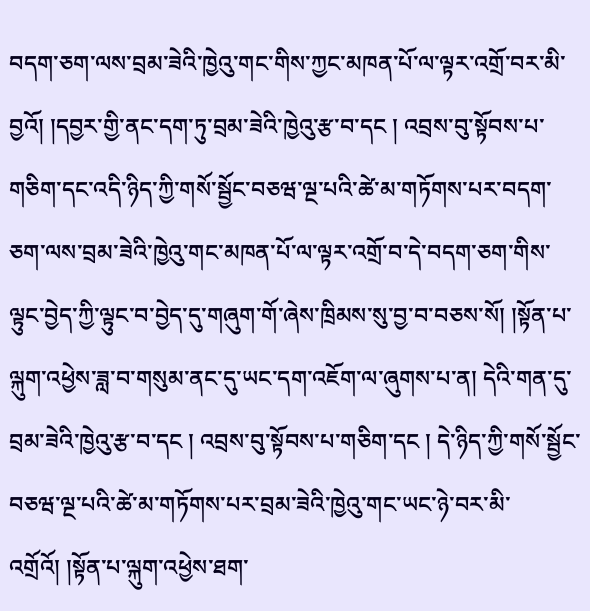བདག་ཅག་ལས་བྲམ་ཟེའི་ཁྱེའུ་གང་གིས་ཀྱང་མཁན་པོ་ལ་ལྟར་འགྲོ་བར་མི་བྱའོ། །དབྱར་གྱི་ནང་དག་ཏུ་བྲམ་ཟེའི་ཁྱེའུ་རྩ་བ་དང ། འབྲས་བུ་སྟོབས་པ་གཅིག་དང་འདི་ཉིད་ཀྱི་གསོ་སྦྱོང་བཅཝ་ལྔ་པའི་ཚེ་མ་གཏོགས་པར་བདག་ཅག་ལས་བྲམ་ཟེའི་ཁྱེའུ་གང་མཁན་པོ་ལ་ལྟར་འགྲོ་བ་དེ་བདག་ཅག་གིས་ལྟུང་བྱེད་ཀྱི་ལྟུང་བ་བྱེད་དུ་གཞུག་གོ་ཞེས་ཁྲིམས་སུ་བྱ་བ་བཅས་སོ། །སྟོན་པ་ལྐུག་འཕྱེས་ཟླ་བ་གསུམ་ནང་དུ་ཡང་དག་འཇོག་ལ་ཞུགས་པ་ན། དེའི་གན་དུ་བྲམ་ཟེའི་ཁྱེའུ་རྩ་བ་དང ། འབྲས་བུ་སྟོབས་པ་གཅིག་དང ། དེ་ཉིད་ཀྱི་གསོ་སྦྱོང་བཅཝ་ལྔ་པའི་ཚེ་མ་གཏོགས་པར་བྲམ་ཟེའི་ཁྱེའུ་གང་ཡང་ཉེ་བར་མི་འགྲོའོ། །སྟོན་པ་ལྐུག་འཕྱེས་ཐག་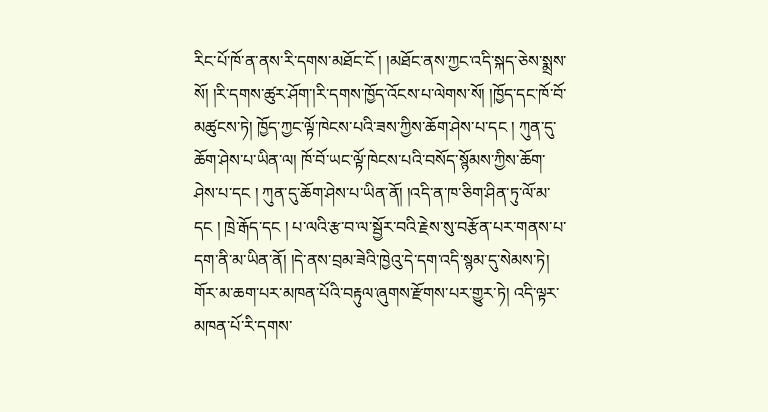རིང་པོ་ཁོ་ན་ནས་རི་དགས་མཐོང་ངོ ། །མཐོང་ནས་ཀྱང་འདི་སྐད་ཅེས་སྨྲས་སོ། །རི་དགས་ཚུར་ཤོག་།རི་དགས་ཁྱོད་འོངས་པ་ལེགས་སོ། །ཁྱོད་དང་ཁོ་བོ་མཚུངས་ཏེ། ཁྱོད་ཀྱང་ལྟོ་ཁེངས་པའི་ཟས་ཀྱིས་ཆོག་ཤེས་པ་དང ། ཀུན་དུ་ཆོག་ཤེས་པ་ཡིན་ལ། ཁོ་བོ་ཡང་ལྟོ་ཁེངས་པའི་བསོད་སྙོམས་ཀྱིས་ཆོག་ཤེས་པ་དང ། ཀུན་དུ་ཆོག་ཤེས་པ་ཡིན་ནོ། །འདི་ན་ཁ་ཅིག་ཤིན་ཏུ་ལོ་མ་དང ། ཁྲེ་རྒོད་དང ། པ་ལའི་རྩ་བ་ལ་སྦྱོར་བའི་རྗེས་སུ་བརྩོན་པར་གནས་པ་དག་ནི་མ་ཡིན་ནོ། །དེ་ནས་བྲམ་ཟེའི་ཁྱེའུ་དེ་དག་འདི་སྙམ་དུ་སེམས་ཏེ། གོར་མ་ཆག་པར་མཁན་པོའི་བརྟུལ་ཞུགས་རྫོགས་པར་གྱུར་ཏེ། འདི་ལྟར་མཁན་པོ་རི་དགས་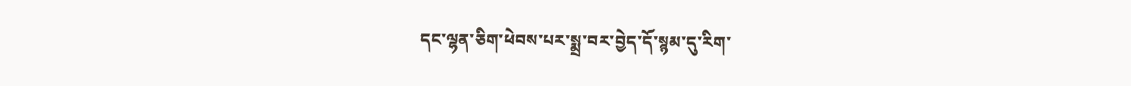དང་ལྷན་ཅིག་ཕེབས་པར་སྨྲ་བར་བྱེད་དོ་སྙམ་དུ་རིག་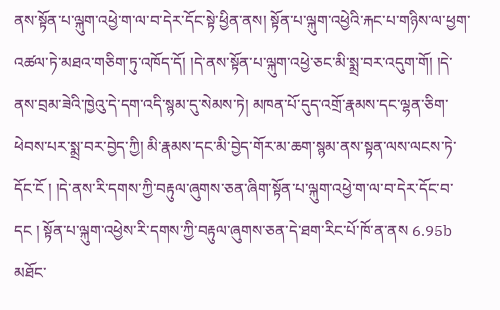ནས་སྟོན་པ་ལྐུག་འཕྱེ་ག་ལ་བ་དེར་དོང་སྟེ་ཕྱིན་ནས། སྟོན་པ་ལྐུག་འཕྱེའི་རྐང་པ་གཉིས་ལ་ཕྱག་འཚལ་ཏེ་མཐའ་གཅིག་ཏུ་འཁོད་དོ། །དེ་ནས་སྟོན་པ་ལྐུག་འཕྱེ་ཅང་མི་སྨྲ་བར་འདུག་གོ། །དེ་ནས་བྲམ་ཟེའི་ཁྱེའུ་དེ་དག་འདི་སྙམ་དུ་སེམས་ཏེ། མཁན་པོ་དུད་འགྲོ་རྣམས་དང་ལྷན་ཅིག་ཕེབས་པར་སྨྲ་བར་བྱེད་ཀྱི། མི་རྣམས་དང་མི་བྱེད་གོར་མ་ཆག་སྙམ་ནས་སྟན་ལས་ལངས་ཏེ་དོང་ངོ ། །དེ་ནས་རི་དགས་ཀྱི་བརྟུལ་ཞུགས་ཅན་ཞིག་སྟོན་པ་ལྐུག་འཕྱེ་ག་ལ་བ་དེར་དོང་བ་དང ། སྟོན་པ་ལྐུག་འཕྱེས་རི་དགས་ཀྱི་བརྟུལ་ཞུགས་ཅན་དེ་ཐག་རིང་པོ་ཁོ་ན་ནས 6.95b མཐོང་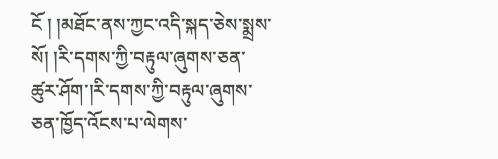ངོ ། །མཐོང་ནས་ཀྱང་འདི་སྐད་ཅེས་སྨྲས་སོ། །རི་དགས་ཀྱི་བརྟུལ་ཞུགས་ཅན་ཚུར་ཤོག་།རི་དགས་ཀྱི་བརྟུལ་ཞུགས་ཅན་ཁྱོད་འོངས་པ་ལེགས་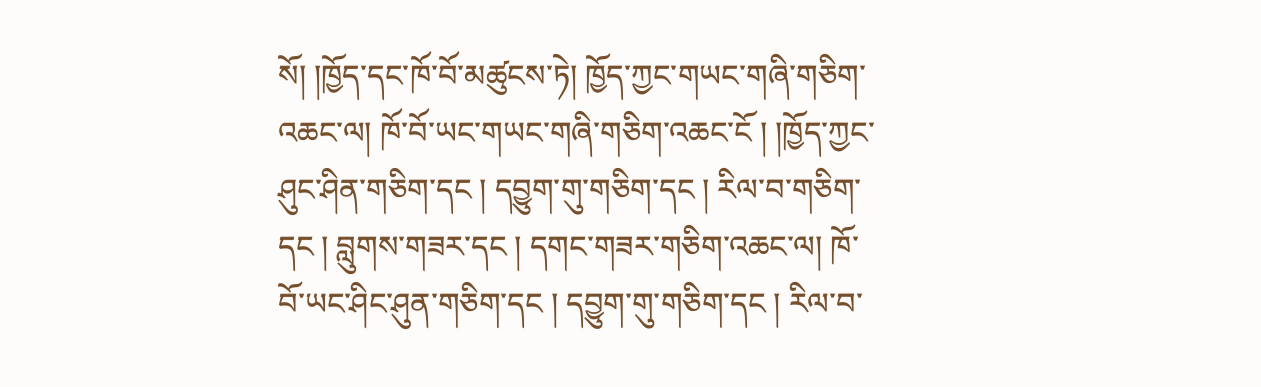སོ། །ཁྱོད་དང་ཁོ་བོ་མཚུངས་ཏེ། ཁྱོད་ཀྱང་གཡང་གཞི་གཅིག་འཆང་ལ། ཁོ་བོ་ཡང་གཡང་གཞི་གཅིག་འཆང་ངོ ། །ཁྱོད་ཀྱང་ཤུང་ཤིན་གཅིག་དང ། དབྱུག་གུ་གཅིག་དང ། རིལ་བ་གཅིག་དང ། བླུགས་གཟར་དང ། དགང་གཟར་གཅིག་འཆང་ལ། ཁོ་བོ་ཡང་ཤིང་ཤུན་གཅིག་དང ། དབྱུག་གུ་གཅིག་དང ། རིལ་བ་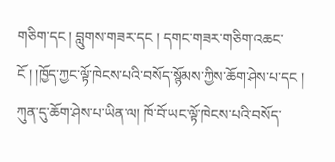གཅིག་དང ། བླུགས་གཟར་དང ། དགང་གཟར་གཅིག་འཆང་ངོ ། །ཁྱོད་ཀྱང་ལྟོ་ཁེངས་པའི་བསོད་སྙོམས་ཀྱིས་ཆོག་ཤེས་པ་དང ། ཀུན་དུ་ཆོག་ཤེས་པ་ཡིན་ལ། ཁོ་བོ་ཡང་ལྟོ་ཁེངས་པའི་བསོད་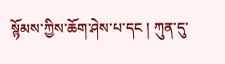སྙོམས་ཀྱིས་ཆོག་ཤེས་པ་དང ། ཀུན་དུ་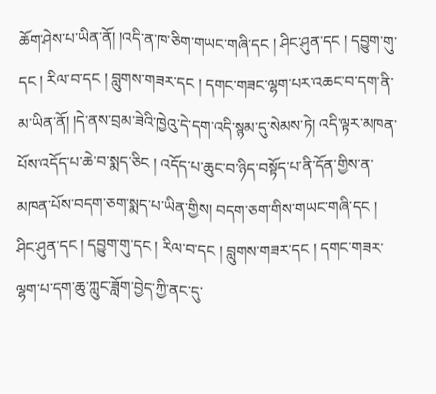ཆོག་ཤེས་པ་ཡིན་ནོ། །འདི་ན་ཁ་ཅིག་གཡང་གཞི་དང ། ཤིང་ཤུན་དང ། དབྱུག་གུ་དང ། རིལ་བ་དང ། བླུགས་གཟར་དང ། དགང་གཟང་ལྷག་པར་འཆང་བ་དག་ནི་མ་ཡིན་ནོ། །དེ་ནས་བྲམ་ཟེའི་ཁྱེའུ་དེ་དག་འདི་སྙམ་དུ་སེམས་ཏེ། འདི་ལྟར་མཁན་པོས་འདོད་པ་ཆེ་བ་སྨད་ཅིང ། འདོད་པ་ཆུང་བ་ཉིད་བསྟོད་པ་ནི་དོན་གྱིས་ན་མཁན་པོས་བདག་ཅག་སྨད་པ་ཡིན་གྱིས། བདག་ཅག་གིས་གཡང་གཞི་དང ། ཤིང་ཤུན་དང ། དབྱུག་གུ་དང ། རིལ་བ་དང ། བླུགས་གཟར་དང ། དགང་གཟར་ལྷག་པ་དག་ཆུ་ཀླུང་ཟློག་བྱེད་ཀྱི་ནང་དུ་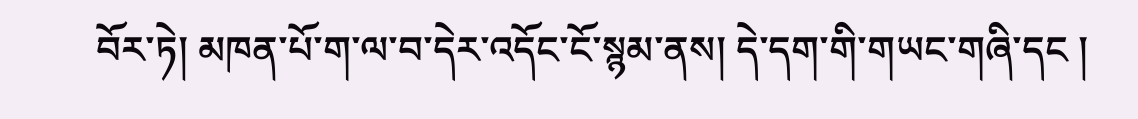བོར་ཏེ། མཁན་པོ་ག་ལ་བ་དེར་འདོང་ངོ་སྙམ་ནས། དེ་དག་གི་གཡང་གཞི་དང །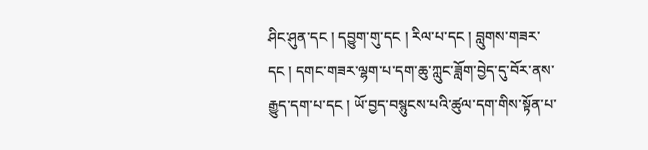ཤིང་ཤུན་དང ། དབྱུག་གུ་དང ། རིལ་པ་དང ། བླུགས་གཟར་དང ། དགང་གཟར་ལྷག་པ་དག་ཆུ་ཀླུང་ཟློག་བྱེད་དུ་བོར་ནས་རྒྱུད་དག་པ་དང ། ཡོ་བྱད་བསྙུངས་པའི་ཚུལ་དག་གིས་སྟོན་པ་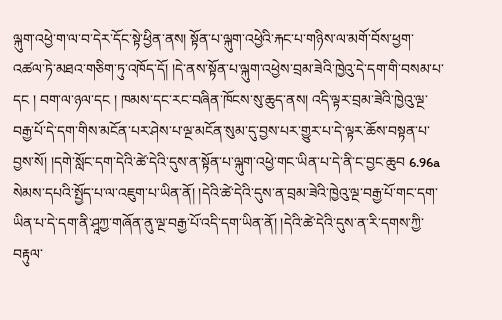ལྐུག་འཕྱེ་ག་ལ་བ་དེར་དོང་སྟེ་ཕྱིན་ནས། སྟོན་པ་ལྐུག་འཕྱེའི་རྐང་པ་གཉིས་ལ་མགོ་བོས་ཕྱག་འཚལ་ཏེ་མཐའ་གཅིག་ཏུ་འཁོད་དོ། །དེ་ནས་སྟོན་པ་ལྐུག་འཕྱེས་བྲམ་ཟེའི་ཁྱེའུ་དེ་དག་གི་བསམ་པ་དང ། བག་ལ་ཉལ་དང ། ཁམས་དང་རང་བཞིན་ཁོངས་སུ་ཆུད་ནས། འདི་ལྟར་བྲམ་ཟེའི་ཁྱེའུ་ལྔ་བརྒྱ་པོ་དེ་དག་གིས་མངོན་པར་ཤེས་པ་ལྔ་མངོན་སུམ་དུ་བྱས་པར་གྱུར་པ་དེ་ལྟར་ཆོས་བསྟན་པ་བྱས་སོ། །དགེ་སློང་དག་དེའི་ཚེ་དེའི་དུས་ན་སྟོན་པ་ལྐུག་འཕྱེ་གང་ཡིན་པ་དེ་ནི་ང་བྱང་ཆུབ 6.96a སེམས་དཔའི་སྤྱོད་པ་ལ་འཇུག་པ་ཡིན་ནོ། །དེའི་ཚེ་དེའི་དུས་ན་བྲམ་ཟེའི་ཁྱེའུ་ལྔ་བརྒྱ་པོ་གང་དག་ཡིན་པ་དེ་དག་ནི་ཤཱཀྱ་གཞོན་ནུ་ལྔ་བརྒྱ་པོ་འདི་དག་ཡིན་ནོ། །དེའི་ཚེ་དེའི་དུས་ན་རི་དགས་ཀྱི་བརྟུལ་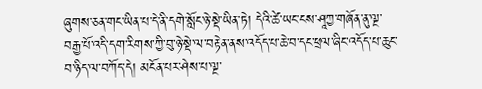ཞུགས་ཅན་གང་ཡིན་པ་དེ་ནི་དགེ་སློང་ཉེ་སྡེ་ཡིན་ཏེ། དེའི་ཚེ་ཡང་ངས་ཤཱཀྱ་གཞོན་ནུ་ལྔ་བརྒྱ་པོ་འདི་དག་རིགས་ཀྱི་བུ་ཉེ་སྡེ་ལ་བརྟེན་ནས་འདོད་པ་ཆེ་བ་དང་ཕྲལ་ཞིང་འདོད་པ་ཆུང་བ་ཉིད་ལ་བཀོད་དེ། མངོན་པར་ཤེས་པ་ལྔ་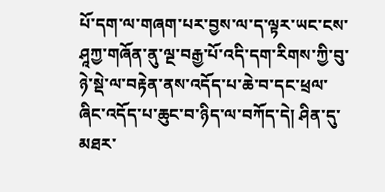པོ་དག་ལ་གཞག་པར་བྱས་ལ་ད་ལྟར་ཡང་ངས་ཤཱཀྱ་གཞོན་ནུ་ལྔ་བརྒྱ་པོ་འདི་དག་རིགས་ཀྱི་བུ་ཉེ་སྡེ་ལ་བརྟེན་ནས་འདོད་པ་ཆེ་བ་དང་ཕྲལ་ཞིང་འདོད་པ་ཆུང་བ་ཉིད་ལ་བཀོད་དེ། ཤིན་དུ་མཐར་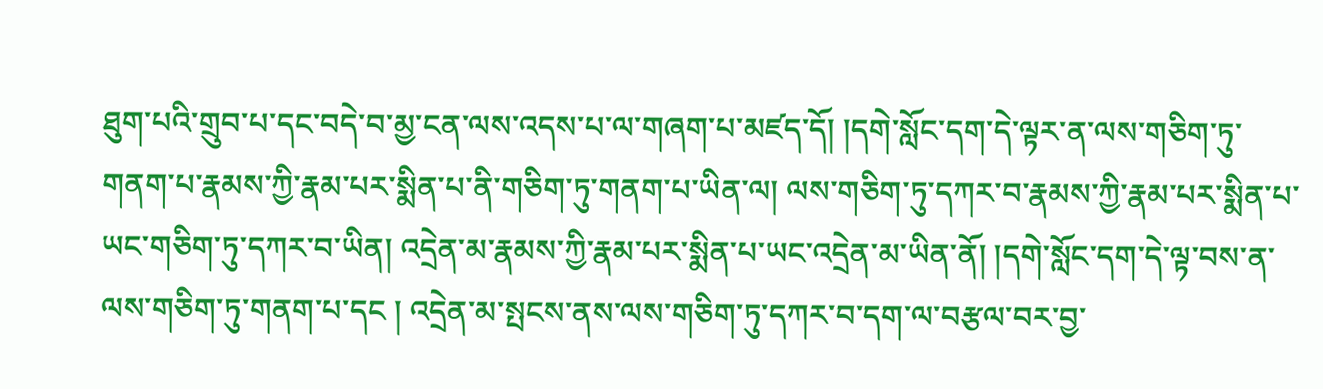ཐུག་པའི་གྲུབ་པ་དང་བདེ་བ་མྱ་ངན་ལས་འདས་པ་ལ་གཞག་པ་མཛད་དོ། །དགེ་སློང་དག་དེ་ལྟར་ན་ལས་གཅིག་ཏུ་གནག་པ་རྣམས་ཀྱི་རྣམ་པར་སྨིན་པ་ནི་གཅིག་ཏུ་གནག་པ་ཡིན་ལ། ལས་གཅིག་ཏུ་དཀར་བ་རྣམས་ཀྱི་རྣམ་པར་སྨིན་པ་ཡང་གཅིག་ཏུ་དཀར་བ་ཡིན། འདྲེན་མ་རྣམས་ཀྱི་རྣམ་པར་སྨིན་པ་ཡང་འདྲེན་མ་ཡིན་ནོ། །དགེ་སློང་དག་དེ་ལྟ་བས་ན་ལས་གཅིག་ཏུ་གནག་པ་དང ། འདྲེན་མ་སྤངས་ནས་ལས་གཅིག་ཏུ་དཀར་བ་དག་ལ་བརྩལ་བར་བྱ་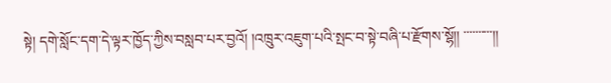སྟེ། དགེ་སློང་དག་དེ་ལྟར་ཁྱོད་ཀྱིས་བསླབ་པར་བྱའོ། །འཁྲུར་འཇུག་པའི་སྤང་བ་སྟེ་བཞི་པ་རྫོགས་སྷོ།། ་་་་་་་་་་།།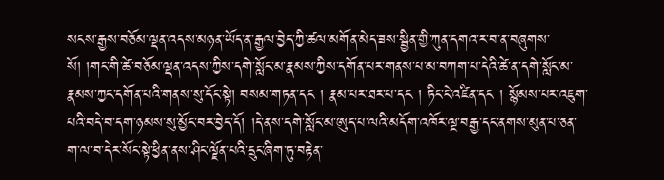སངས་རྒྱས་བཅོམ་ལྡན་འདས་མཉན་ཡོད་ན་རྒྱལ་བྱེད་ཀྱི་ཚལ་མགོན་མེད་ཟས་སྦྱིན་གྱི་ཀུན་དགའ་ར་བ་ན་བཞུགས་སོ། །གང་གི་ཚེ་བཅོམ་ལྡན་འདས་ཀྱིས་དགེ་སློང་མ་རྣམས་ཀྱིས་དགོན་པར་གནས་པ་མ་བཀག་པ་དེའི་ཚེ་ན་དགེ་སློང་མ་རྣམས་ཀྱང་དགོན་པའི་གནས་སུ་དོང་སྟེ། བསམ་གཏན་དང ། རྣམ་པར་ཐར་པ་དང ། ཏིང་ངེ་འཛིན་དང ། སྙོམས་པར་འཇུག་པའི་བདེ་བ་དག་ཉམས་སུ་མྱོང་བར་བྱེད་དོ། །དེ་ནས་དགེ་སློང་མ་ཨུད་པ་ལའི་མདོག་འཁོར་ལྔ་བརྒྱ་དང་ནགས་མུན་པ་ཅན་ག་ལ་བ་དེར་སོང་སྟེ་ཕྱིན་ནས་ཤིང་ལྗོན་པའི་དྲུང་ཞིག་ཏུ་བརྟེན་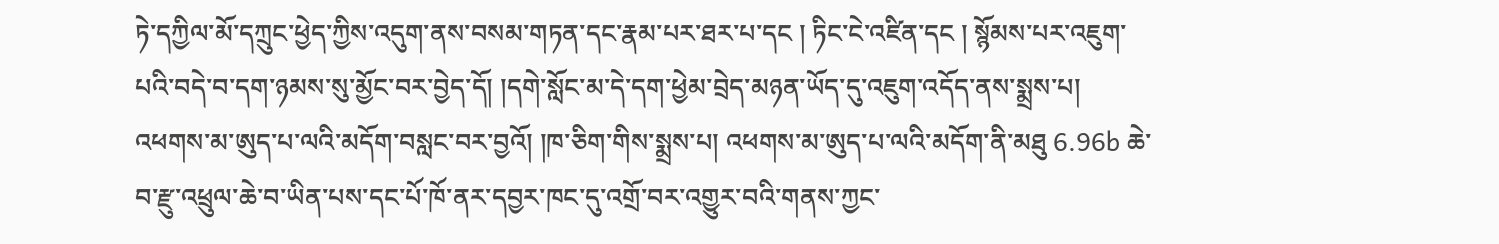ཏེ་དཀྱིལ་མོ་དཀྲུང་ཕྱེད་ཀྱིས་འདུག་ནས་བསམ་གཏན་དང་རྣམ་པར་ཐར་པ་དང ། ཏིང་ངེ་འཛིན་དང ། སྙོམས་པར་འཇུག་པའི་བདེ་བ་དག་ཉམས་སུ་མྱོང་བར་བྱེད་དོ། །དགེ་སློང་མ་དེ་དག་ཕྱེམ་བྲེད་མཉན་ཡོད་དུ་འཇུག་འདོད་ནས་སྨྲས་པ། འཕགས་མ་ཨུད་པ་ལའི་མདོག་བསླང་བར་བྱའོ། །ཁ་ཅིག་གིས་སྨྲས་པ། འཕགས་མ་ཨུད་པ་ལའི་མདོག་ནི་མཐུ 6.96b ཆེ་བ་རྫུ་འཕྲུལ་ཆེ་བ་ཡིན་པས་དང་པོ་ཁོ་ནར་དབྱར་ཁང་དུ་འགྲོ་བར་འགྱུར་བའི་གནས་ཀྱང་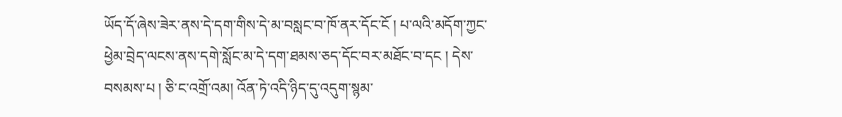ཡོད་དོ་ཞེས་ཟེར་ནས་དེ་དག་གིས་དེ་མ་བསླང་བ་ཁོ་ནར་དོང་ངོ ། པ་ལའི་མདོག་ཀྱང་ཕྱེམ་བྲེད་ལངས་ནས་དགེ་སློང་མ་དེ་དག་ཐམས་ཅད་དོང་བར་མཐོང་བ་དང ། དེས་བསམས་པ ། ཅི་ང་འགྲོ་འམ། འོན་ཏེ་འདི་ཉིད་དུ་འདུག་སྙམ་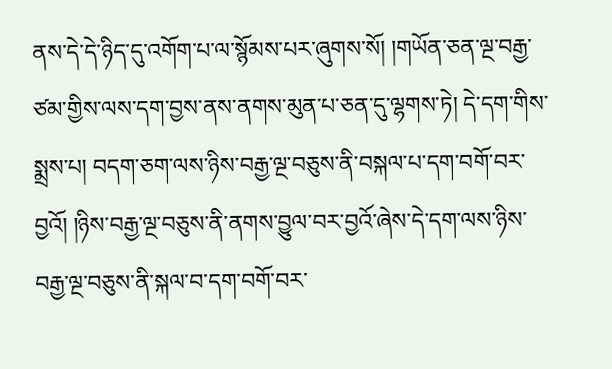ནས་དེ་དེ་ཉིད་དུ་འགོག་པ་ལ་སྙོམས་པར་ཞུགས་སོ། །གཡོན་ཅན་ལྔ་བརྒྱ་ཙམ་གྱིས་ལས་དག་བྱས་ནས་ནགས་མུན་པ་ཅན་དུ་ལྷགས་ཏེ། དེ་དག་གིས་སྨྲས་པ། བདག་ཅག་ལས་ཉིས་བརྒྱ་ལྔ་བཅུས་ནི་བསྐལ་པ་དག་བགོ་བར་བྱའོ། །ཉིས་བརྒྱ་ལྔ་བཅུས་ནི་ནགས་བྱུལ་བར་བྱའོ་ཞེས་དེ་དག་ལས་ཉིས་བརྒྱ་ལྔ་བཅུས་ནི་སྐལ་བ་དག་བགོ་བར་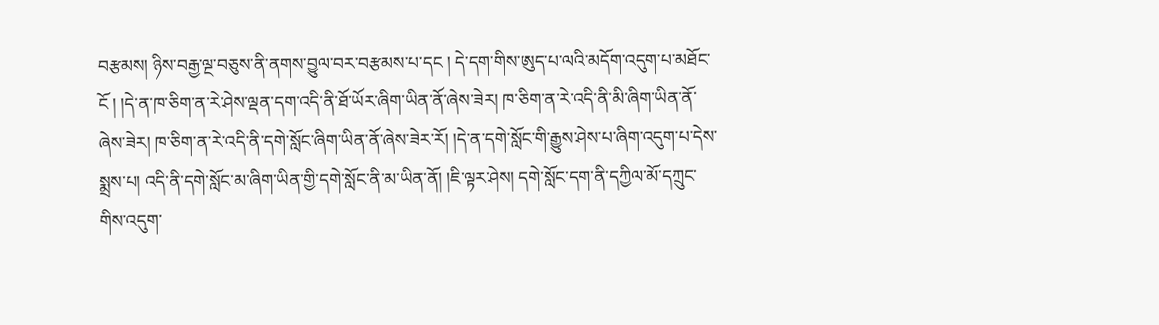བརྩམས། ཉིས་བརྒྱ་ལྔ་བཅུས་ནི་ནགས་བྱུལ་བར་བརྩམས་པ་དང ། དེ་དག་གིས་ཨུད་པ་ལའི་མདོག་འདུག་པ་མཐོང་ངོ ། །དེ་ན་ཁ་ཅིག་ན་རེ་ཤེས་ལྡན་དག་འདི་ནི་ཐོ་ཡོར་ཞིག་ཡིན་ནོ་ཞེས་ཟེར། ཁ་ཅིག་ན་རེ་འདི་ནི་མི་ཞིག་ཡིན་ནོ་ཞེས་ཟེར། ཁ་ཅིག་ན་རེ་འདི་ནི་དགེ་སློང་ཞིག་ཡིན་ནོ་ཞེས་ཟེར་རོ། །དེ་ན་དགེ་སློང་གི་རྒྱུས་ཤེས་པ་ཞིག་འདུག་པ་དེས་སྨྲས་པ། འདི་ནི་དགེ་སློང་མ་ཞིག་ཡིན་གྱི་དགེ་སློང་ནི་མ་ཡིན་ནོ། །ཇི་ལྟར་ཤེས། དགེ་སློང་དག་ནི་དཀྱིལ་མོ་དཀྲུང་གིས་འདུག་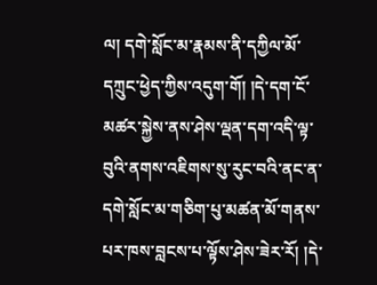ལ། དགེ་སློང་མ་རྣམས་ནི་དཀྱིལ་མོ་དཀྲུང་ཕྱེད་ཀྱིས་འདུག་གོ། །དེ་དག་ངོ་མཚར་སྐྱེས་ནས་ཤེས་ལྡན་དག་འདི་ལྟ་བུའི་ནགས་འཇིགས་སུ་རུང་བའི་ནང་ན་དགེ་སློང་མ་གཅིག་པུ་མཚན་མོ་གནས་པར་ཁས་བླངས་པ་ལྟོས་ཤེས་ཟེར་རོ། །དེ་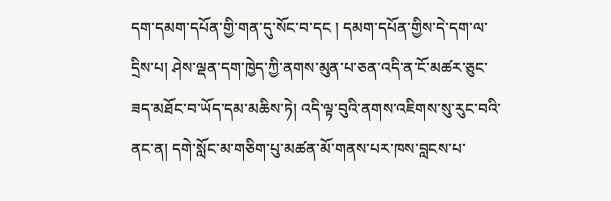དག་དམག་དཔོན་གྱི་གན་དུ་སོང་བ་དང ། དམག་དཔོན་གྱིས་དེ་དག་ལ་དྲིས་པ། ཤེས་ལྡན་དག་ཁྱེད་ཀྱི་ནགས་མུན་པ་ཅན་འདི་ན་ངོ་མཚར་ཅུང་ཟད་མཐོང་བ་ཡོད་དམ་མཆིས་ཏེ། འདི་ལྟ་བུའི་ནགས་འཇིགས་སུ་རུང་བའི་ནང་ན། དགེ་སློང་མ་གཅིག་པུ་མཚན་མོ་གནས་པར་ཁས་བླངས་པ་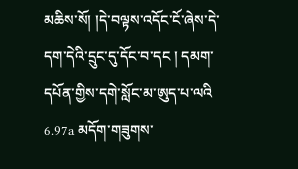མཆིས་སོ། །དེ་བལྟས་འདོང་ངོ་ཞེས་དེ་དག་དེའི་དྲུང་དུ་དོང་བ་དང ། དམག་དཔོན་གྱིས་དགེ་སློང་མ་ཨུད་པ་ལའི 6.97a མདོག་གཟུགས་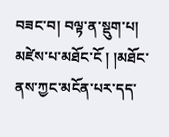བཟང་བ། བལྟ་ན་སྡུག་པ། མཛེས་པ་མཐོང་ངོ ། །མཐོང་ནས་ཀྱང་མངོན་པར་དད་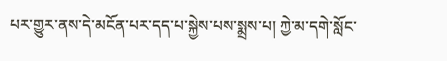པར་གྱུར་ནས་དེ་མངོན་པར་དད་པ་སྐྱེས་པས་སྨྲས་པ། ཀྱེ་མ་དགེ་སློང་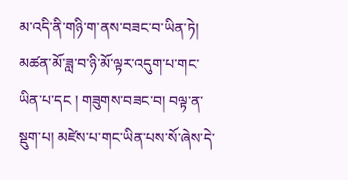མ་འདི་ནི་གཉི་ག་ནས་བཟང་བ་ཡིན་ཏེ། མཚན་མོ་ཟླ་བ་ཉི་མོ་ལྟར་འདུག་པ་གང་ཡིན་པ་དང ། གཟུགས་བཟང་བ། བལྟ་ན་སྡུག་པ། མཛེས་པ་གང་ཡིན་པས་སོ་ཞེས་དེ་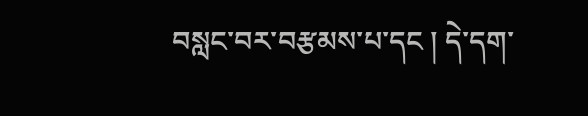བསླང་བར་བརྩམས་པ་དང ། དེ་དག་